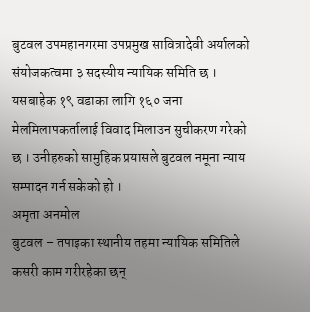बुटवल उपमहानगरमा उपप्रमुख सावित्रादेवी अर्यालको संयोजकत्वमा ३ सदस्यीय न्यायिक समिति छ । यसबाहेक १९ वडाका लागि १६० जना मेलमिलापकर्तालाई विवाद मिलाउन सुचीकरण गरेको छ । उनीहरुको सामुहिक प्रयासले बुटवल नमूना न्याय सम्पादन गर्न सकेको हो ।
अमृता अनमोल
बुटवल – तपाइका स्थानीय तहमा न्यायिक समितिले कसरी काम गरीरहेका छन्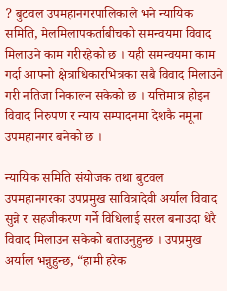? बुटवल उपमहानगरपालिकाले भने न्यायिक समिति, मेलमिलापकर्ताबीचको समन्वयमा विवाद मिलाउने काम गरीरहेको छ । यही समन्वयमा काम गर्दा आफ्नो क्षेत्राधिकारभित्रका सबै विवाद मिलाउने गरी नतिजा निकाल्न सकेको छ । यत्तिमात्र होइन विवाद निरुपण र न्याय सम्पादनमा देशकै नमूना उपमहानगर बनेको छ ।

न्यायिक समिति संयोजक तथा बुटवल उपमहानगरका उपप्रमुख सावित्रादेवी अर्याल विवाद सुन्ने र सहजीकरण गर्ने विधिलाई सरल बनाउदा धेरै विवाद मिलाउन सकेको बताउनुहुन्छ । उपप्रमुख अर्याल भन्नुहुन्छ, “हामी हरेक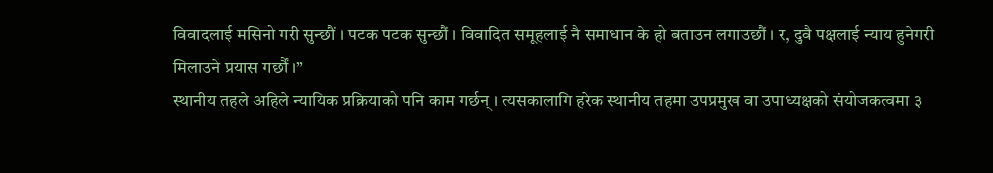विवादलाई मसिनो गरी सुन्छौं । पटक पटक सुन्छौं । विवादित समूहलाई नै समाधान के हो बताउन लगाउछौं । र, दुवै पक्षलाई न्याय हुनेगरी मिलाउने प्रयास गर्छौं ।”
स्थानीय तहले अहिले न्यायिक प्रक्रियाको पनि काम गर्छन् । त्यसकालागि हरेक स्थानीय तहमा उपप्रमुख वा उपाध्यक्षको संयोजकत्वमा ३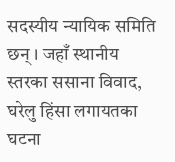सदस्यीय न्यायिक समिति छन् । जहाँ स्थानीय स्तरका ससाना विवाद, घरेलु हिंसा लगायतका घटना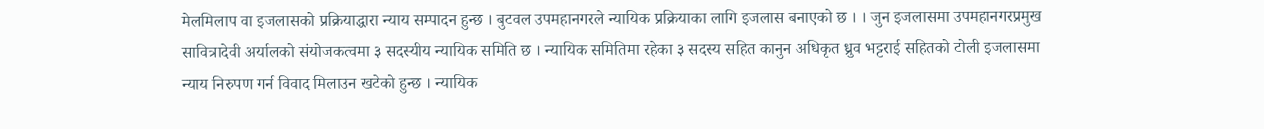मेलमिलाप वा इजलासको प्रक्रियाद्धारा न्याय सम्पादन हुन्छ । बुटवल उपमहानगरले न्यायिक प्रक्रियाका लागि इजलास बनाएको छ । । जुन इजलासमा उपमहानगरप्रमुख सावित्रादेवी अर्यालको संयोजकत्वमा ३ सदस्यीय न्यायिक समिति छ । न्यायिक समितिमा रहेका ३ सदस्य सहित कानुन अधिकृत ध्रुव भट्टराई सहितको टोली इजलासमा न्याय निरुपण गर्न विवाद मिलाउन खटेको हुन्छ । न्यायिक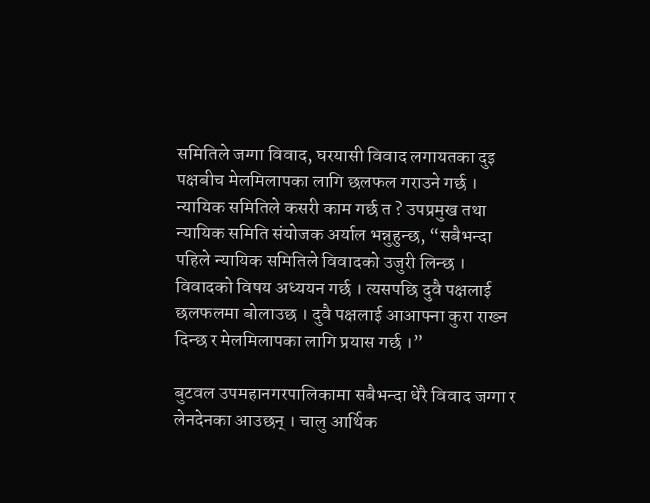समितिले जग्गा विवाद, घरयासी विवाद लगायतका दुइ पक्षबीच मेलमिलापका लागि छलफल गराउने गर्छ ।
न्यायिक समितिले कसरी काम गर्छ त ? उपप्रमुख तथा न्यायिक समिति संयोजक अर्याल भन्नुहुन्छ, “सबैभन्दा पहिले न्यायिक समितिले विवादको उजुरी लिन्छ । विवादको विषय अध्ययन गर्छ । त्यसपछि दुवै पक्षलाई छलफलमा बोलाउछ । दुवै पक्षलाई आआफ्ना कुरा राख्न दिन्छ र मेलमिलापका लागि प्रयास गर्छ ।”

बुटवल उपमहानगरपालिकामा सबैभन्दा धेरै विवाद जग्गा र लेनदेनका आउछन् । चालु आर्थिक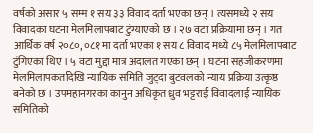वर्षको असार ५ सम्म १ सय ३३ विवाद दर्ता भएका छन् । त्यसमध्ये २ सय विवादका घटना मेलमिलापबाट टुंग्याएको छ । २७ वटा प्रक्रियामा छन् । गत आर्थिक वर्ष २०८०, ०८१ मा दर्ता भएका १ सय ८ विवाद मध्ये ८५ मेलमिलापबाट टुंगिएका थिए । ५ वटा मुद्दा मात्र अदालत गएका छन् । घटना सहजीकरणमा मेलमिलापकर्तादेखि न्यायिक समिति जुट्दा बुटवलको न्याय प्रक्रिया उत्कृष्ठ बनेको छ । उपमहानगरका कानुन अधिकृत ध्रुव भट्टराई विवादलाई न्यायिक समितिको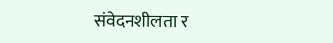संवेदनशीलता र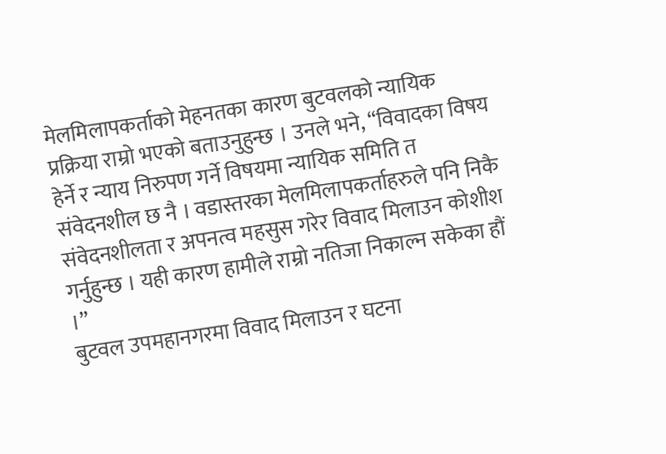मेलमिलापकर्ताको मेहनतका कारण बुटवलको न्यायिक प्रक्रिया राम्रो भएको बताउनुहुन्छ । उनले भने, “विवादका विषय हेर्ने र न्याय निरुपण गर्ने विषयमा न्यायिक समिति त संवेदनशील छ नै । वडास्तरका मेलमिलापकर्ताहरुले पनि निकै संवेदनशीलता र अपनत्व महसुस गरेर विवाद मिलाउन कोशीश गर्नुहुन्छ । यही कारण हामीले राम्रो नतिजा निकाल्न सकेका हौं ।”
बुटवल उपमहानगरमा विवाद मिलाउन र घटना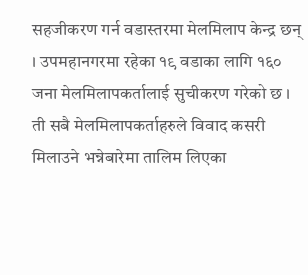सहजीकरण गर्न वडास्तरमा मेलमिलाप केन्द्र छन् । उपमहानगरमा रहेका १९ वडाका लागि १६० जना मेलमिलापकर्तालाई सुचीकरण गरेको छ । ती सबै मेलमिलापकर्ताहरुले विवाद कसरी मिलाउने भन्नेबारेमा तालिम लिएका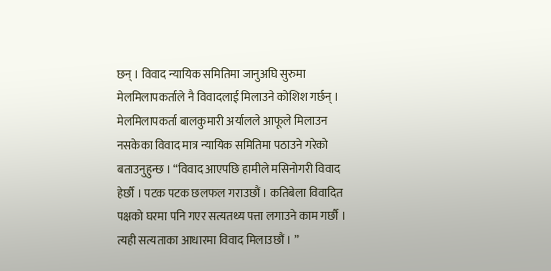छन् । विवाद न्यायिक समितिमा जानुअघि सुरुमा मेलमिलापकर्ताले नै विवादलाई मिलाउने कोशिश गर्छन् । मेलमिलापकर्ता बालकुमारी अर्यालले आफूले मिलाउन नसकेका विवाद मात्र न्यायिक समितिमा पठाउने गरेको बताउनुहुन्छ । “विवाद आएपछि हामीले मसिनोगरी विवाद हेर्छौ । पटक पटक छलफल गराउछौं । कतिबेला विवादित पक्षको घरमा पनि गएर सत्यतथ्य पत्ता लगाउने काम गर्छौ । त्यही सत्यताका आधारमा विवाद मिलाउछौं । ”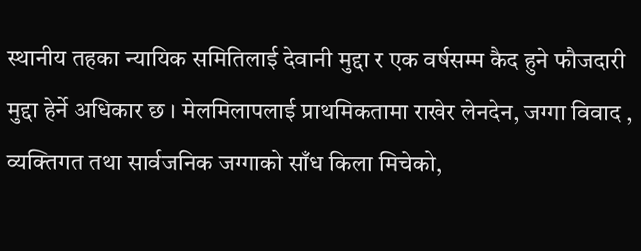स्थानीय तहका न्यायिक समितिलाई देवानी मुद्दा र एक वर्षसम्म कैद हुने फौजदारी मुद्दा हेर्ने अधिकार छ । मेलमिलापलाई प्राथमिकतामा राखेर लेनदेन, जग्गा विवाद , व्यक्तिगत तथा सार्वजनिक जग्गाको साँध किला मिचेको,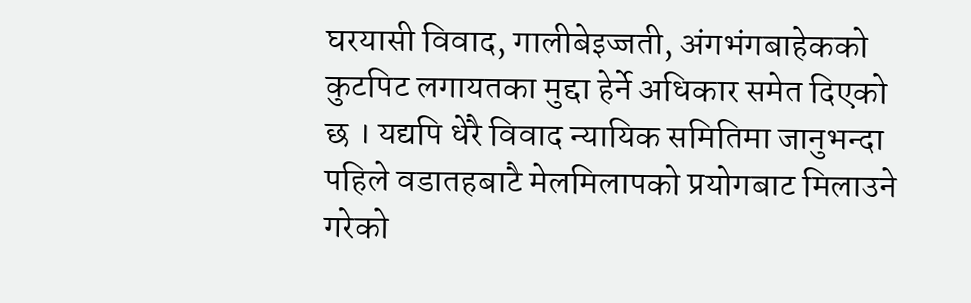घरयासी विवाद, गालीबेइज्जती, अंगभंगबाहेकको कुटपिट लगायतका मुद्दा हेर्ने अधिकार समेत दिएको छ । यद्यपि धेरै विवाद न्यायिक समितिमा जानुभन्दा पहिले वडातहबाटै मेलमिलापको प्रयोगबाट मिलाउने गरेको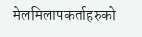मेलमिलापकर्ताहरुको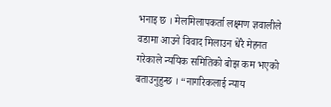भनाइ छ । मेलमिलापकर्ता लक्ष्मण ज्ञवालीले वडामा आउने विवाद मिलाउन धेरै मेहनत गरेकाले न्ययिक समितिको बोझ कम भएको बताउनुहुन्छ । “नागरिकलाई न्याय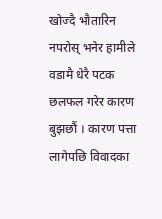खोज्दै भौतारिन नपरोस् भनेर हामीले वडामै धेरै पटक छलफल गरेर कारण बुझछौं । कारण पत्ता लागेपछि विवादका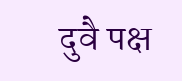दुवै पक्ष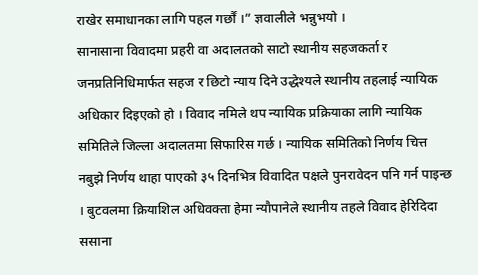राखेर समाधानका लागि पहल गर्छौं ।” ज्ञवालीले भन्नुभयो ।
सानासाना विवादमा प्रहरी वा अदालतको साटो स्थानीय सहजकर्ता र जनप्रतिनिधिमार्फत सहज र छिटो न्याय दिने उद्धेश्यले स्थानीय तहलाई न्यायिक अधिकार दिइएको हो । विवाद नमिले थप न्यायिक प्रक्रियाका लागि न्यायिक समितिले जिल्ला अदालतमा सिफारिस गर्छ । न्यायिक समितिको निर्णय चित्त नबुझे निर्णय थाहा पाएको ३५ दिनभित्र विवादित पक्षले पुनरावेदन पनि गर्न पाइन्छ । बुटवलमा क्रियाशिल अधिवक्ता हेमा न्यौपानेले स्थानीय तहले विवाद हेरिदिदा ससाना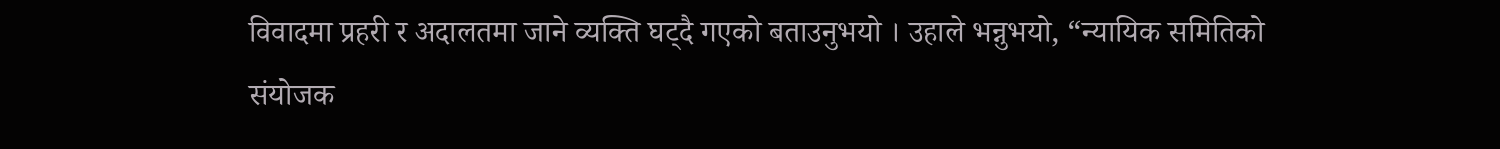विवादमा प्रहरी र अदालतमा जाने व्यक्ति घट्दै गएको बताउनुभयो । उहाले भन्नुभयो, “न्यायिक समितिको संयोजक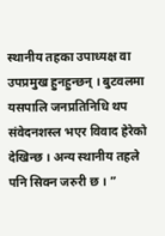स्थानीय तहका उपाध्यक्ष वा उपप्रमुख हुनहुन्छन् । बुटवलमा यसपालि जनप्रतिनिधि थप संवेदनशस्ल भएर विवाद हेरेको देखिन्छ । अन्य स्थानीय तहले पनि सिक्न जरुरी छ । ”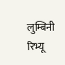लुम्बिनी रिभ्यू